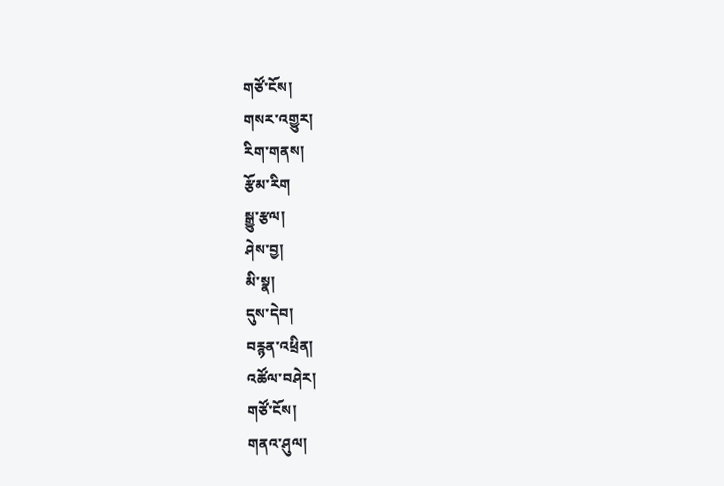གཙོ་ངོས།
གསར་འགྱུར།
རིག་གནས།
རྩོམ་རིག
སྒྱུ་རྩལ།
ཤེས་བྱ།
མི་སྣ།
དུས་དེབ།
བརྙན་འཕྲིན།
འཚོལ་བཤེར།
གཙོ་ངོས།
གནའ་ཤུལ།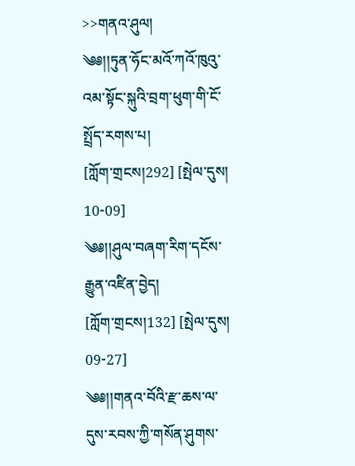>>གནའ་ཤུལ།
༄༅།།ཏུན་ཧོང་མའོ་ཀའོ་ཁུའུ་འམ་སྟོང་སྐུའི་བྲག་ཕུག་གི་ངོ་སྤྲོད་རགས་པ།
[ཀློག་གྲངས།292] [སྤེལ་དུས། 10-09]
༄༅།།ཤུལ་བཞག་རིག་དངོས་རྒྱུན་འཛིན་བྱེད།
[ཀློག་གྲངས།132] [སྤེལ་དུས། 09-27]
༄༅།།གནའ་བོའི་རྫ་ཆས་ལ་དུས་རབས་ཀྱི་གསོན་ཤུགས་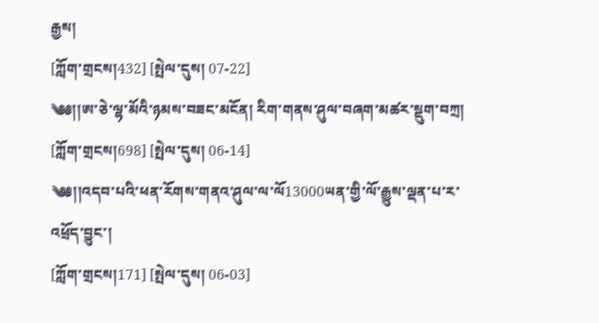རྒྱས།
[ཀློག་གྲངས།432] [སྤེལ་དུས། 07-22]
༄༅།།ཨ་ཅེ་ལྷ་མོའི་ཉམས་བཟང་མངོན། རིག་གནས་ཤུལ་བཞག་མཚར་སྡུག་བཀྲ།
[ཀློག་གྲངས།698] [སྤེལ་དུས། 06-14]
༄༅།།འདབ་པའི་ཕན་རོགས་གནའ་ཤུལ་ལ་ལོ13000ཡན་གྱི་ལོ་རྒྱུས་ལྡན་པ་ར་འཕྲོད་བྱུང་།
[ཀློག་གྲངས།171] [སྤེལ་དུས། 06-03]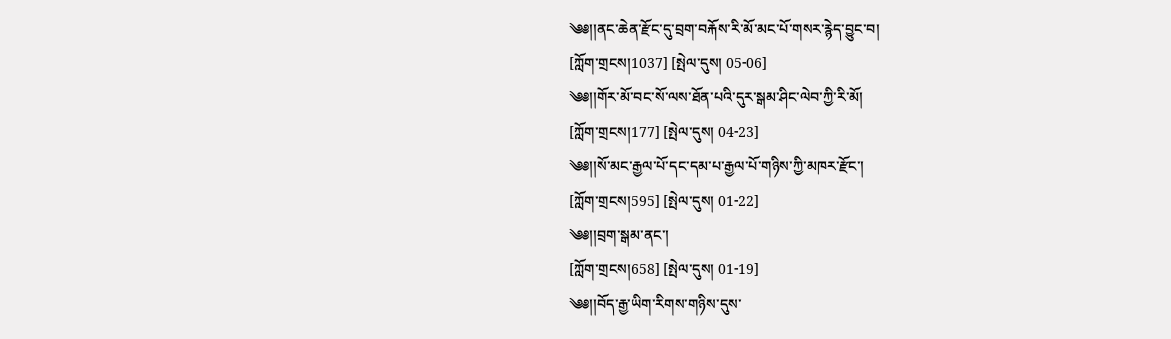༄༅།།ནང་ཆེན་རྫོང་དུ་བྲག་བརྐོས་རི་མོ་མང་པོ་གསར་རྙེད་བྱུང་བ།
[ཀློག་གྲངས།1037] [སྤེལ་དུས། 05-06]
༄༅།།གོར་མོ་བང་སོ་ལས་ཐོན་པའི་དུར་སྒམ་ཤིང་ལེབ་ཀྱི་རི་མོ།
[ཀློག་གྲངས།177] [སྤེལ་དུས། 04-23]
༄༅།།སོ་མང་རྒྱལ་པོ་དང་དམ་པ་རྒྱལ་པོ་གཉིས་ཀྱི་མཁར་རྫོང་།
[ཀློག་གྲངས།595] [སྤེལ་དུས། 01-22]
༄༅།།བྲག་སྒམ་ནང་།
[ཀློག་གྲངས།658] [སྤེལ་དུས། 01-19]
༄༅།།བོད་རྒྱ་ཡིག་རིགས་གཉིས་དུས་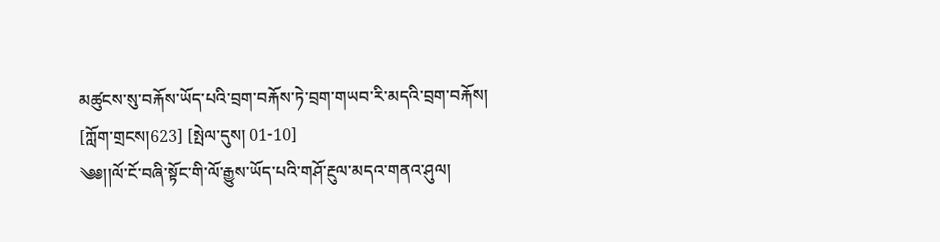མཚུངས་སུ་བརྐོས་ཡོད་པའི་བྲག་བརྐོས་ཏེ་བྲག་གཡབ་རི་མདའི་བྲག་བརྐོས།
[ཀློག་གྲངས།623] [སྤེལ་དུས། 01-10]
༄༅།།ལོ་ངོ་བཞི་སྟོང་གི་ལོ་རྒྱུས་ཡོད་པའི་གཤོ་རྔུལ་མདའ་གནའ་ཤུལ།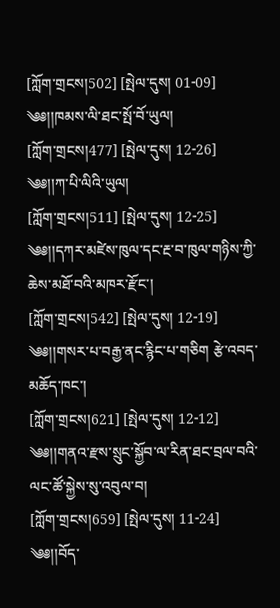[ཀློག་གྲངས།502] [སྤེལ་དུས། 01-09]
༄༅།།ཁམས་ལི་ཐང་སྤོ་བོ་ཡུལ།
[ཀློག་གྲངས།477] [སྤེལ་དུས། 12-26]
༄༅།།ཀ་པི་ལིའི་ཡུལ།
[ཀློག་གྲངས།511] [སྤེལ་དུས། 12-25]
༄༅།།དཀར་མཛེས་ཁུལ་དང་རྔ་བ་ཁུལ་གཉིས་ཀྱི་ཆེས་མཐོ་བའི་མཁར་རྫོང་།
[ཀློག་གྲངས།542] [སྤེལ་དུས། 12-19]
༄༅།།གསར་པ་བརྒྱ་ནང་རྙིང་པ་གཅིག རྩེ་འབད་མཆོད་ཁང་།
[ཀློག་གྲངས།621] [སྤེལ་དུས། 12-12]
༄༅།།གནའ་རྫས་སྲུང་སྐྱོབ་ལ་རིན་ཐང་བྲལ་བའི་ལང་ཚོ་སྐྱེས་སུ་འབུལ་བ།
[ཀློག་གྲངས།659] [སྤེལ་དུས། 11-24]
༄༅།།བོད་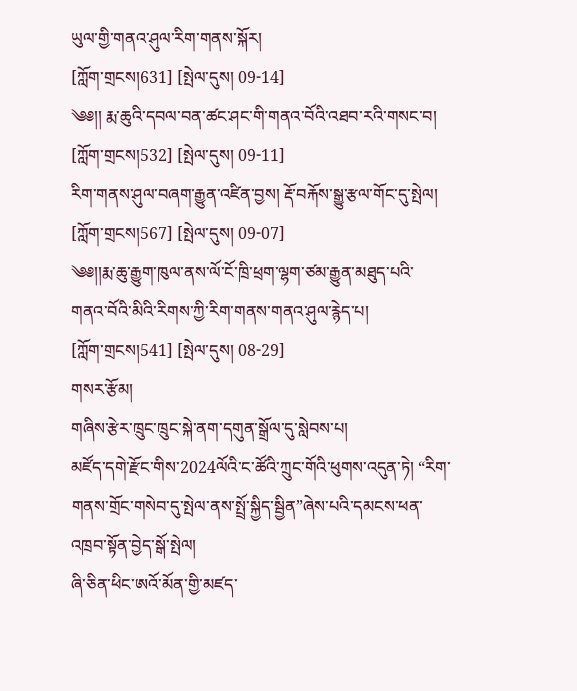ཡུལ་གྱི་གནའ་ཤུལ་རིག་གནས་སྐོར།
[ཀློག་གྲངས།631] [སྤེལ་དུས། 09-14]
༄༅།། རྨ་ཆུའི་དབལ་བན་ཚང་ཤང་གི་གནའ་བོའི་འཐབ་རའི་གསང་བ།
[ཀློག་གྲངས།532] [སྤེལ་དུས། 09-11]
རིག་གནས་ཤུལ་བཞག་རྒྱུན་འཛིན་བྱས། རྡོ་བརྐོས་སྒྱུ་རྩལ་གོང་དུ་སྤེལ།
[ཀློག་གྲངས།567] [སྤེལ་དུས། 09-07]
༄༅།།རྨ་ཆུ་རྒྱུག་ཁུལ་ནས་ལོ་ངོ་ཁྲི་ཕྲག་ལྷག་ཙམ་རྒྱུན་མཐུད་པའི་གནའ་བོའི་མིའི་རིགས་ཀྱི་རིག་གནས་གནའ་ཤུལ་རྙེད་པ།
[ཀློག་གྲངས།541] [སྤེལ་དུས། 08-29]
གསར་རྩོམ།
གཞིས་རྩེར་ཁྲུང་ཁྲུང་སྐེ་ནག་དགུན་སྒྲོལ་དུ་སླེབས་པ།
མཛོད་དགེ་རྫོང་གིས་2024ལོའི་ང་ཚོའི་ཀྲུང་གོའི་ཕུགས་འདུན་ཏེ། “རིག་གནས་གྲོང་གསེབ་དུ་སྤེལ་ནས་སྤྲོ་སྐྱིད་སྦྱིན”ཞེས་པའི་དམངས་ཕན་འཁྲབ་སྟོན་བྱེད་སྒོ་སྤེལ།
ཞི་ཅིན་ཕིང་ཨའོ་མོན་གྱི་མཛད་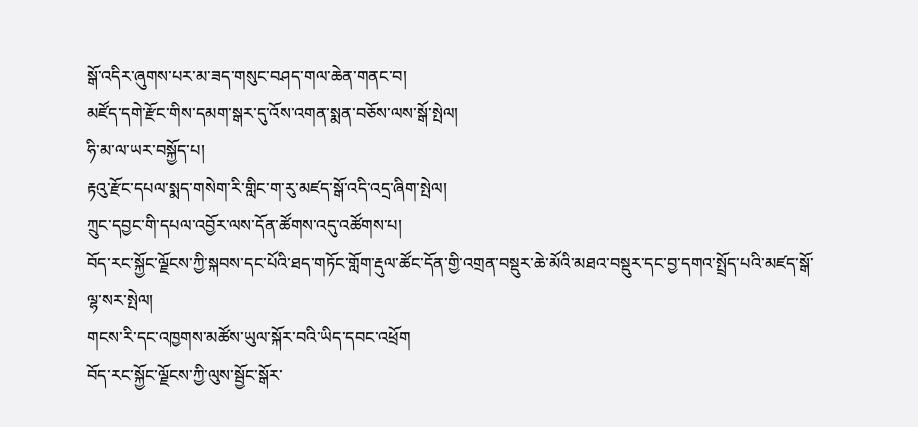སྒོ་འདིར་ཞུགས་པར་མ་ཟད་གསུང་བཤད་གལ་ཆེན་གནང་བ།
མཛོད་དགེ་རྫོང་གིས་དམག་སྒར་དུ་འོས་འགན་སྨན་བཅོས་ལས་སྒོ་སྤེལ།
ཧི་མ་ལ་ཡར་བསྐྱོད་པ།
རྟའུ་རྫོང་དཔལ་སྨད་གསེག་རི་གླིང་ག་རུ་མཛད་སྒོ་འདི་འདྲ་ཞིག་སྤེལ།
ཀྲུང་དབྱང་གི་དཔལ་འབྱོར་ལས་དོན་ཚོགས་འདུ་འཚོགས་པ།
བོད་རང་སྐྱོང་ལྗོངས་ཀྱི་སྐབས་དང་པོའི་ཐད་གཏོང་གློག་རྡུལ་ཚོང་དོན་གྱི་འགྲན་བསྡུར་ཆེ་མོའི་མཐའ་བསྡུར་དང་བྱ་དགའ་སྤྲོད་པའི་མཛད་སྒོ་ལྷ་སར་སྤེལ།
གངས་རི་དང་འཁྱགས་མཚོས་ཡུལ་སྐོར་བའི་ཡིད་དབང་འཕྲོག
བོད་རང་སྐྱོང་ལྗོངས་ཀྱི་ལུས་སྦྱོང་སྒོར་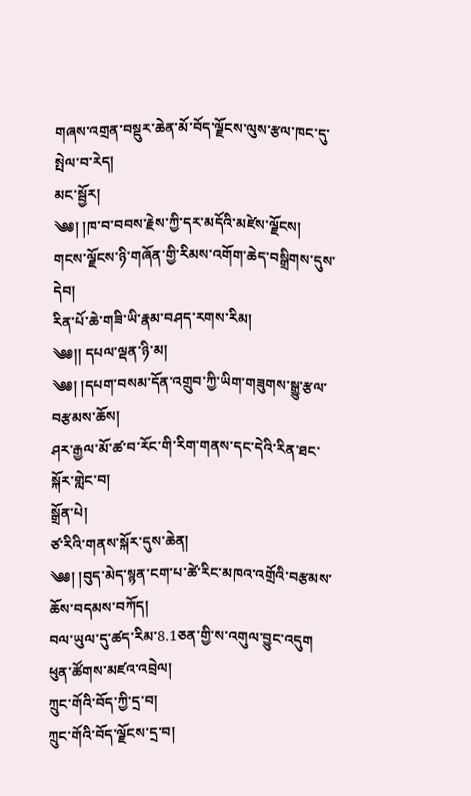གཞས་འགྲན་བསྡུར་ཆེན་མོ་བོད་ལྗོངས་ལུས་རྩལ་ཁང་དུ་སྤེལ་བ་རེད།
མང་སྦྱོར།
༄༅། །ཁ་བ་བབས་རྗེས་ཀྱི་དར་མདོའི་མཛེས་ལྗོངས།
གངས་ལྗོངས་ཉི་གཞོན་གྱི་རིམས་འགོག་ཆེད་བསྒྲིགས་དུས་དེབ།
རིན་པོ་ཆེ་གཟི་ཡི་རྣམ་བཤད་རགས་རིམ།
༄༅།། དཔལ་ལྡན་ཉི་མ།
༄༅། །དཔག་བསམ་དོན་འགྲུབ་ཀྱི་ཡིག་གཟུགས་སྒྱུ་རྩལ་བརྩམས་ཆོས།
ཤར་རྒྱལ་མོ་ཚ་བ་རོང་གི་རིག་གནས་དང་དེའི་རིན་ཐང་སྐོར་གླེང་བ།
སྒྲོན་པེ།
ཙ་རིའི་གནས་སྐོར་དུས་ཆེན།
༄༅། །བུད་མེད་སྙན་ངག་པ་ཚེ་རིང་མཁའ་འགྲོའི་བརྩམས་ཆོས་བདམས་བཀོད།
བལ་ཡུལ་དུ་ཚད་རིམ་8.1ཅན་གྱི་ས་འགུལ་བྱུང་འདུག
ཕུན་ཚོགས་མཛའ་འབྲེལ།
ཀྲུང་གོའི་བོད་ཀྱི་དྲ་བ།
ཀྲུང་གོའི་བོད་ལྗོངས་དྲ་བ།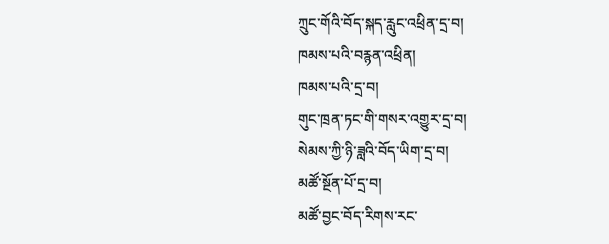ཀྲུང་གོའི་བོད་སྐད་རླུང་འཕྲིན་དྲ་བ།
ཁམས་པའི་བརྙན་འཕྲིན།
ཁམས་པའི་དྲ་བ།
གུང་ཁྲན་ཏང་གི་གསར་འགྱུར་དྲ་བ།
སེམས་ཀྱི་ཉི་ཟླའི་བོད་ཡིག་དྲ་བ།
མཚོ་སྔོན་པོ་དྲ་བ།
མཚོ་བྱང་བོད་རིགས་རང་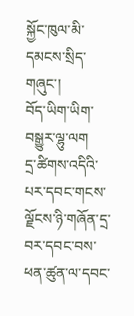སྐྱོང་ཁུལ་མི་དམངས་སྲིད་གཞུང་།
བོད་ཡིག་ཡིག་བསྒྱུར་ལྷུ་ལག
དྲ་ཚིགས་འདིའི་པར་དབང་གངས་ལྗོངས་ཉི་གཞོན་དྲ་བར་དབང་བས་ཕན་ཚུན་ལ་དབང་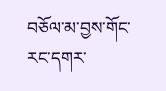བཅོལ་མ་བྱས་གོང་རང་དགར་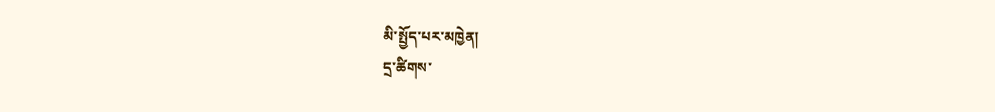མི་སྤྱོད་པར་མཁྱེན།
དྲ་ཚིགས་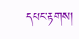དཔང་རྟགས།